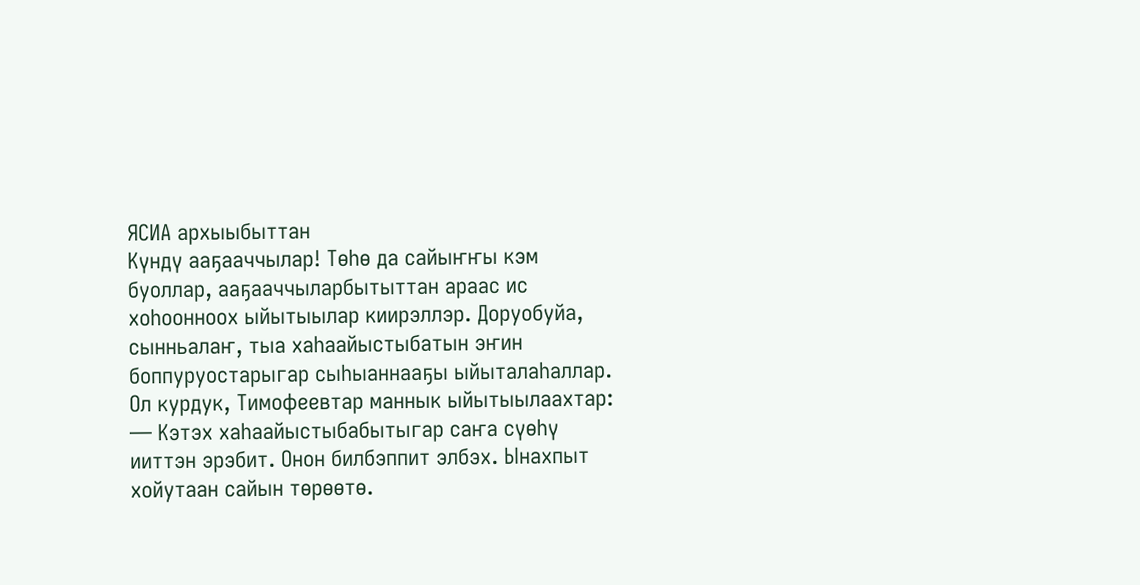ЯСИА архыыбыттан
Күндү ааҕааччылар! Төһө да сайыҥҥы кэм буоллар, ааҕааччыларбытыттан араас ис хоһоонноох ыйытыылар киирэллэр. Доруобуйа, сынньалаҥ, тыа хаһаайыстыбатын эҥин боппуруостарыгар сыһыаннааҕы ыйыталаһаллар.
Ол курдук, Тимофеевтар маннык ыйытыылаахтар:
— Кэтэх хаһаайыстыбабытыгар саҥа сүөһү ииттэн эрэбит. Онон билбэппит элбэх. Ынахпыт хойутаан сайын төрөөтө.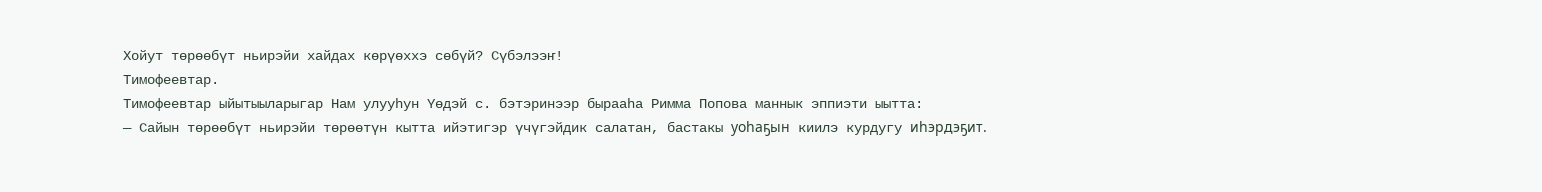Хойут төрөөбүт ньирэйи хайдах көрүөххэ сөбүй? Сүбэлээҥ!
Тимофеевтар.
Тимофеевтар ыйытыыларыгар Нам улууһун Үөдэй с. бэтэринээр бырааһа Римма Попова маннык эппиэти ыытта:
— Сайын төрөөбүт ньирэйи төрөөтүн кытта ийэтигэр үчүгэйдик салатан, бастакы уоһаҕын киилэ курдугу иһэрдэҕит.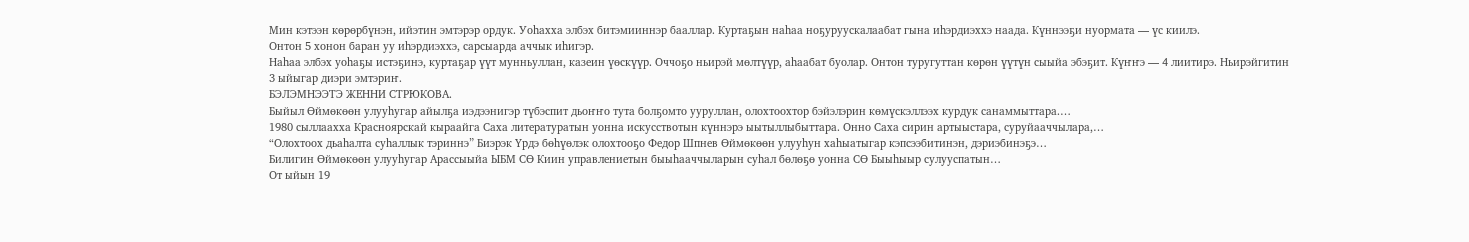Мин кэтээн көрөрбүнэн, ийэтин эмтэрэр ордук. Уоһахха элбэх битэмииннэр бааллар. Куртаҕын наһаа ноҕуруускалаабат гына иһэрдиэххэ наада. Күннээҕи нуормата — үс киилэ.
Онтон 5 хонон баран уу иһэрдиэххэ, сарсыарда аччык иһигэр.
Наһаа элбэх уоһаҕы истэҕинэ, куртаҕар үүт мунньуллан, казеин үөскүүр. Оччоҕо ньирэй мөлтүүр, аһаабат буолар. Онтон туругуттан көрөн үүтүн сыыйа эбэҕит. Күҥҥэ — 4 лиитирэ. Ньирэйгитин 3 ыйыгар диэри эмтэриҥ.
БЭЛЭМНЭЭТЭ ЖЕННИ СТРЮКОВА.
Быйыл Өймөкөөн улууһугар айылҕа иэдээнигэр түбэспит дьоҥҥо тута болҕомто ууруллан, олохтоохтор бэйэлэрин көмүскэллээх курдук санаммыттара.…
1980 сыллаахха Красноярскай кыраайга Саха литературатын уонна искусствотын күннэрэ ыытыллыбыттара. Онно Саха сирин артыыстара, суруйааччылара,…
“Олохтоох дьаһалта суһаллык тэриннэ” Биэрэк Үрдэ бөһүөлэк олохтооҕо Федор Шпнев Өймөкөөн улууһун хаһыатыгар кэпсээбитинэн, дэриэбинэҕэ…
Билигин Өймөкөөн улууһугар Арассыыйа ЫБМ СӨ Киин управлениетын быыһааччыларын суһал бөлөҕө уонна СӨ Быыһыыр сулууспатын…
От ыйын 19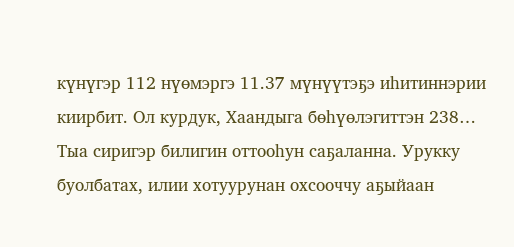күнүгэр 112 нүөмэргэ 11.37 мүнүүтэҕэ иһитиннэрии киирбит. Ол курдук, Хаандыга бөһүөлэгиттэн 238…
Тыа сиригэр билигин оттооһун саҕаланна. Урукку буолбатах, илии хотуурунан охсооччу аҕыйаан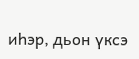иһэр, дьон үксэ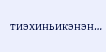тиэхиньикэнэн…